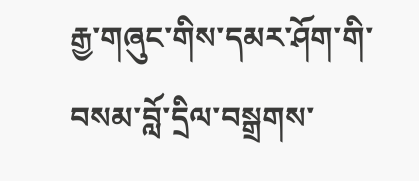རྒྱ་གཞུང་གིས་དམར་ཤོག་གི་བསམ་བློ་དྲིལ་བསྒྲགས་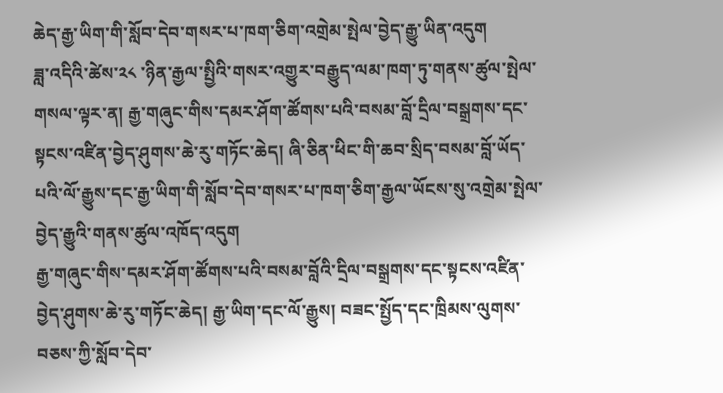ཆེད་རྒྱ་ཡིག་གི་སློབ་དེབ་གསར་པ་ཁག་ཅིག་འགྲེམ་སྤེལ་བྱེད་རྒྱུ་ཡིན་འདུག
ཟླ་འདིའི་ཚེས་༢༨ ་ཉིན་རྒྱལ་སྤྱིའི་གསར་འགྱུར་བརྒྱུད་ལམ་ཁག་ཏུ་གནས་ཚུལ་སྤེལ་གསལ་ལྟར་ན། རྒྱ་གཞུང་གིས་དམར་ཤོག་ཚོགས་པའི་བསམ་བློ་དྲིལ་བསྒྲགས་དང་སྟངས་འཛིན་བྱེད་ཤུགས་ཆེ་རུ་གཏོང་ཆེད། ཞི་ཅིན་ཕིང་གི་ཆབ་སྲིད་བསམ་བློ་ཡོད་པའི་ལོ་རྒྱུས་དང་རྒྱ་ཡིག་གི་སློབ་དེབ་གསར་པ་ཁག་ཅིག་རྒྱལ་ཡོངས་སུ་འགྲེམ་སྤེལ་བྱེད་རྒྱུའི་གནས་ཚུལ་འཁོད་འདུག
རྒྱ་གཞུང་གིས་དམར་ཤོག་ཚོགས་པའི་བསམ་བློའི་དྲིལ་བསྒྲགས་དང་སྟངས་འཛིན་བྱེད་ཤུགས་ཆེ་རུ་གཏོང་ཆེད། རྒྱ་ཡིག་དང་ལོ་རྒྱུས། བཟང་སྤྱོད་དང་ཁྲིམས་ལུགས་བཅས་ཀྱི་སློབ་དེབ་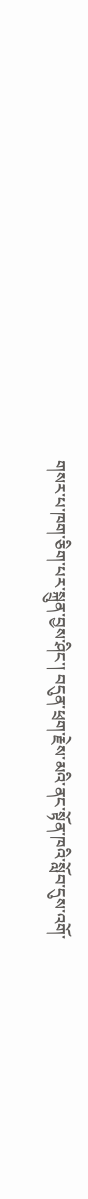གསར་པ་ཁག་ཅིག་པར་སྐྲུན་བྱས་ཤིང་། བདུན་ཕྲག་རྗེས་མའི་ནང་སྟོན་ཁའི་སློབ་དུས་འགོ་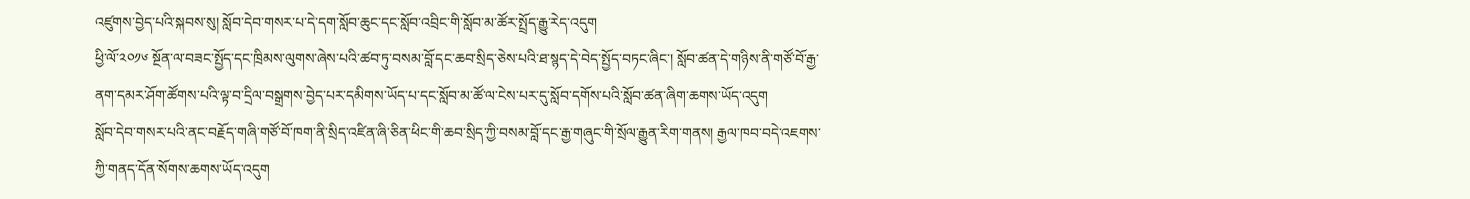འཛུགས་བྱེད་པའི་སྐབས་སུ། སློབ་དེབ་གསར་པ་དེ་དག་སློབ་ཆུང་དང་སློབ་འབྲིང་གི་སློབ་མ་ཚོར་སྤྲོད་རྒྱུ་རེད་འདུག
ཕྱི་ལོ་༢༠༡༦ སྔོན་ལ་བཟང་སྤྱོད་དང་ཁྲིམས་ལུགས་ཞེས་པའི་ཚབ་ཏུ་བསམ་བློ་དང་ཆབ་སྲིད་ཅེས་པའི་ཐ་སྙད་དེ་བེད་སྤྱོད་བཏང་ཞིང་། སློབ་ཚན་དེ་གཉིས་ནི་གཙོ་བོ་རྒྱ་ནག་དམར་ཤོག་ཚོགས་པའི་ལྟ་བ་དྲིལ་བསྒྲགས་བྱེད་པར་དམིགས་ཡོད་པ་དང་སློབ་མ་ཚོ་ལ་ངེས་པར་དུ་སློབ་དགོས་པའི་སློབ་ཚན་ཞིག་ཆགས་ཡོད་འདུག
སློབ་དེབ་གསར་པའི་ནང་བརྗོད་གཞི་གཙོ་བོ་ཁག་ནི་སྲིད་འཛིན་ཞི་ཅིན་ཕིང་གི་ཆབ་སྲིད་ཀྱི་བསམ་བློ་དང་རྒྱ་གཞུང་གི་སྲོལ་རྒྱུན་རིག་གནས། རྒྱལ་ཁབ་བདེ་འཇགས་ཀྱི་གནད་དོན་སོགས་ཆགས་ཡོད་འདུག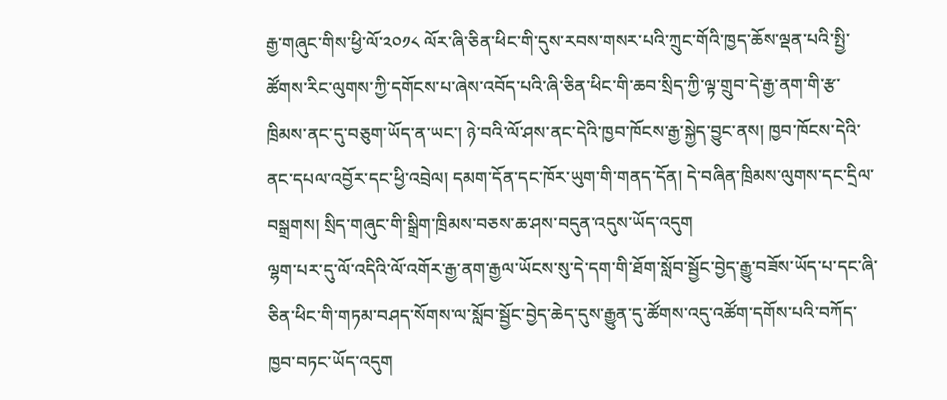རྒྱ་གཞུང་གིས་ཕྱི་ལོ་༢༠༡༨ ལོར་ཞི་ཅིན་ཕིང་གི་དུས་རབས་གསར་པའི་ཀྲུང་གོའི་ཁྱད་ཆོས་ལྡན་པའི་སྤྱི་ཚོགས་རིང་ལུགས་ཀྱི་དགོངས་པ་ཞེས་འབོད་པའི་ཞི་ཅིན་ཕིང་གི་ཆབ་སྲིད་ཀྱི་ལྟ་གྲུབ་དེ་རྒྱ་ནག་གི་རྩ་ཁྲིམས་ནང་དུ་བཅུག་ཡོད་ན་ཡང་། ཉེ་བའི་ལོ་ཤས་ནང་དེའི་ཁྱབ་ཁོངས་རྒྱ་སྐྱེད་བྱུང་ནས། ཁྱབ་ཁོངས་དེའི་ནང་དཔལ་འབྱོར་དང་ཕྱི་འབྲེལ། དམག་དོན་དང་ཁོར་ཡུག་གི་གནད་དོན། དེ་བཞིན་ཁྲིམས་ལུགས་དང་དྲིལ་བསྒྲགས། སྲིད་གཞུང་གི་སྒྲིག་ཁྲིམས་བཅས་ཆ་ཤས་བདུན་འདུས་ཡོད་འདུག
ལྷག་པར་དུ་ལོ་འདིའི་ལོ་འགོར་རྒྱ་ནག་རྒྱལ་ཡོངས་སུ་དེ་དག་གི་ཐོག་སློབ་སྦྱོང་བྱེད་རྒྱུ་བཟོས་ཡོད་པ་དང་ཞི་ཅིན་ཕིང་གི་གཏམ་བཤད་སོགས་ལ་སློབ་སྦྱོང་བྱེད་ཆེད་དུས་རྒྱུན་དུ་ཚོགས་འདུ་འཚོག་དགོས་པའི་བཀོད་ཁྱབ་བཏང་ཡོད་འདུག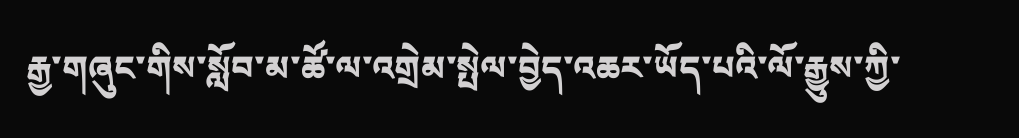རྒྱ་གཞུང་གིས་སློབ་མ་ཚོ་ལ་འགྲེམ་སྤེལ་བྱེད་འཆར་ཡོད་པའི་ལོ་རྒྱུས་ཀྱི་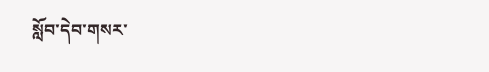སློབ་དེབ་གསར་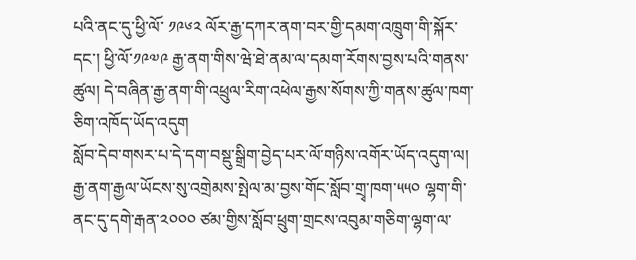པའི་ནང་དུ་ཕྱི་ལོ་ ༡༩༦༢ ལོར་རྒྱ་དཀར་ནག་བར་གྱི་དམག་འཁྲུག་གི་སྐོར་དང་། ཕྱི་ལོ་༡༩༧༩ རྒྱ་ནག་གིས་ཝེ་ཐེ་ནམ་ལ་དམག་རོགས་བྱས་པའི་གནས་ཚུལ། དེ་བཞིན་རྒྱ་ནག་གི་འཕྲུལ་རིག་འཕེལ་རྒྱས་སོགས་ཀྱི་གནས་ཚུལ་ཁག་ཅིག་འཁོད་ཡོད་འདུག
སློབ་དེབ་གསར་པ་དེ་དག་བསྡུ་སྒྲིག་བྱེད་པར་ལོ་གཉིས་འགོར་ཡོད་འདུག་ལ། རྒྱ་ནག་རྒྱལ་ཡོངས་སུ་འགྲེམས་སྤེལ་མ་བྱས་གོང་སློབ་གྲྭ་ཁག་༥༥༠ ལྷག་གི་ནང་དུ་དགེ་རྒན་༢༠༠༠ ཙམ་གྱིས་སློབ་ཕྲུག་གྲངས་འབུམ་གཅིག་ལྷག་ལ་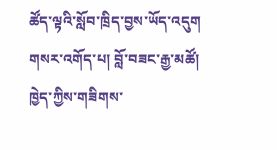ཚོད་ལྟའི་སློབ་ཁྲིད་བྱས་ཡོད་འདུག
གསར་འགོད་པ། བློ་བཟང་རྒྱ་མཚོ།
ཁྱེད་ཀྱིས་གཟིགས་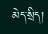མེད་སྲིད།